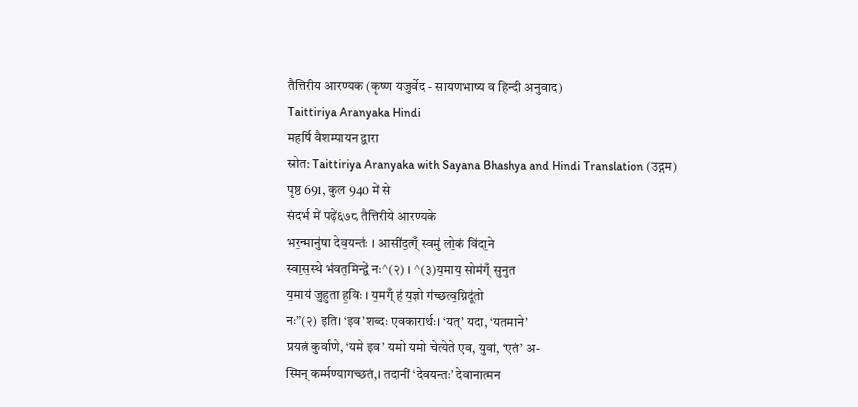तैत्तिरीय आरण्यक (कृष्ण यजुर्वेद - सायणभाष्य व हिन्दी अनुवाद)
Taittiriya Aranyaka Hindi
महर्षि वैशम्पायन द्वारा
स्रोत: Taittiriya Aranyaka with Sayana Bhashya and Hindi Translation (उद्गम)
पृष्ठ 691, कुल 940 में से
संदर्भ में पढ़ें६७८ तैत्तिरीये आरण्यके
भर॒न्मानु॑षा देव॒यन्तः॑ । आसी॑द॒त्ग्ँ स्वमु॑ लो॒कं वि॑दा॒ने
स्वा॒स॒स्थे भ॑वत॒मिन्द्वे॑ नः^(२) । ^(३)य॒माय॒ सोम॑ग्ँ सुनुत
य॒माय॑ जुहुता ह॒विः । य॒मग्ँ ह॑ य॒ज्ञो ग॑च्छत्व॒ग्निदू॑तो
नः”(२) इति। ‘इव’शब्दः एवकारार्थः। ‘यत्’ यदा, ‘यतमाने’
प्रयत्नं कुर्वाणे, ‘यमे इव’ यमो यमो चेत्येते एव, युवां, ‘एतं’ अ-
स्मिन् कर्म्मण्यागच्छतं,। तदानीं ‘देवयन्तः’ देवानात्मन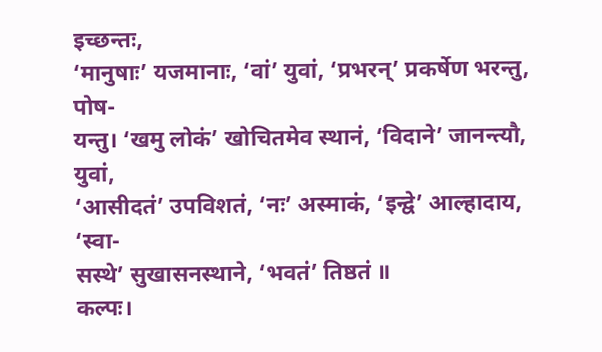इच्छन्तः,
‘मानुषाः’ यजमानाः, ‘वां’ युवां, ‘प्रभरन्’ प्रकर्षेण भरन्तु, पोष-
यन्तु। ‘खमु लोकं’ खोचितमेव स्थानं, ‘विदाने’ जानन्त्यौ, युवां,
‘आसीदतं’ उपविशतं, ‘नः’ अस्माकं, ‘इन्द्वे’ आल्हादाय, ‘स्वा-
सस्थे’ सुखासनस्थाने, ‘भवतं’ तिष्ठतं ॥
कल्पः।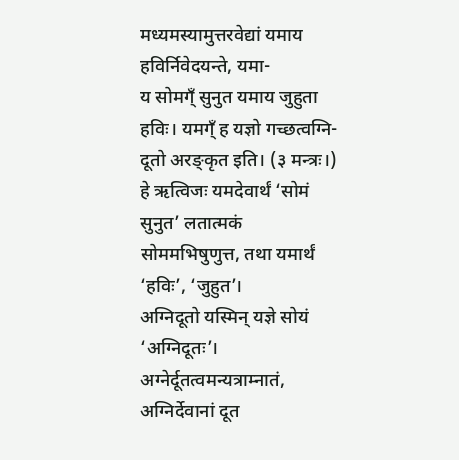मध्यमस्यामुत्तरवेद्यां यमाय हविर्निवेदयन्ते, यमा-
य सोमग्ँ सुनुत यमाय जुहुता हविः। यमग्ँ ह यज्ञो गच्छत्वग्नि-
दूतो अरङ्कृत इति। (३ मन्त्रः।) हे ऋत्विजः यमदेवार्थं ‘सोमं
सुनुत’ लतात्मकं सोममभिषुणुत्त, तथा यमार्थं ‘हविः’, ‘जुहुत’।
अग्निदूतो यस्मिन् यज्ञे सोयं ‘अग्निदूतः’। अग्नेर्दूतत्वमन्यत्राम्नातं,
अग्निर्देवानां दूत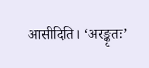आसीदिति। ‘अरङ्कृतः’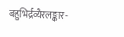बहुभिर्द्रव्यैरलङ्कार-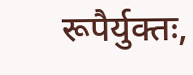रूपैर्युक्तः,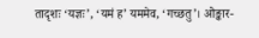तादृशः ‘यज्ञः’, ‘यमं ह’ यममेव, ‘गच्छतु’। ओङ्कार-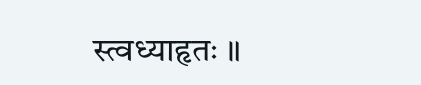स्त्वध्याहृतः ॥